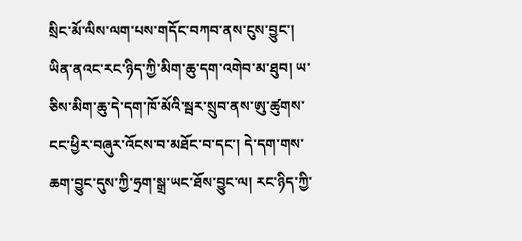སྲིང་མོ་ལིས་ལག་པས་གདོང་བཀབ་ནས་ངུས་བྱུང་། ཡིན་ནའང་རང་ཉིད་ཀྱི་མིག་ཆུ་དག་འགེབ་མ་ཐུབ། ཡ་ཅིས་མིག་ཆུ་དེ་དག་ཁོ་མོའི་སྦར་སྲུབ་ནས་ཨུ་ཚུགས་ངང་ཕྱིར་བཞུར་འོངས་བ་མཐོང་བ་དང་། དེ་དག་གས་ཆག་བྱུང་དུས་ཀྱི་ཧྲག་སྒྲ་ཡང་ཐོས་བྱུང་ལ། རང་ཉིད་ཀྱི་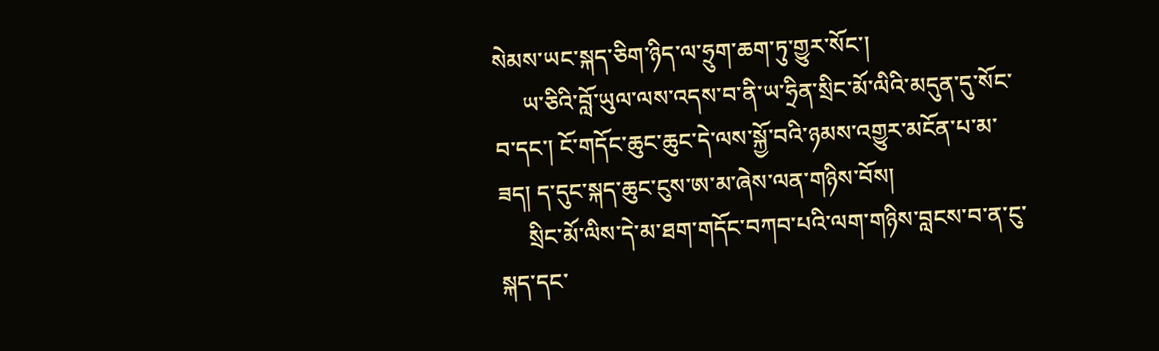སེམས་ཡང་སྐད་ཅིག་ཉིད་ལ་ཧྲུག་ཆག་ཏུ་གྱུར་སོང་།
     ཡ་ཅིའི་བློ་ཡུལ་ལས་འདས་བ་ནི་ཡ་ཧྲིན་སྲིང་མོ་ལིའི་མདུན་དུ་སོང་བ་དང་། ངོ་གདོང་ཆུང་ཆུང་དེ་ལས་སྐྱོ་བའི་ཉམས་འགྱུར་མངོན་པ་མ་ཟད། ད་དུང་སྐད་ཆུང་ངུས་ཨ་མ་ཞེས་ལན་གཉིས་བོས།
     སྲིང་མོ་ལིས་དེ་མ་ཐག་གདོང་བཀབ་པའི་ལག་གཉིས་བླངས་བ་ན་ངུ་སྐད་དང་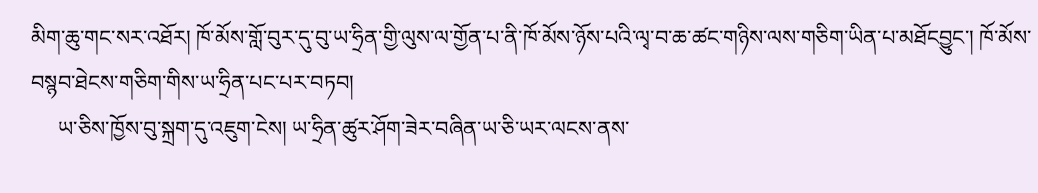མིག་ཆུ་གང་སར་འཐོར། ཁོ་མོས་གློ་བུར་དུ་བུ་ཡ་ཧྲིན་གྱི་ལུས་ལ་གྱོན་པ་ནི་ཁོ་མོས་ཉོས་པའི་ལྭ་བ་ཆ་ཚང་གཉིས་ལས་གཅིག་ཡིན་པ་མཐོངབྱུང་། ཁོ་མོས་བསྙབ་ཐེངས་གཅིག་གིས་ཡ་ཧྲིན་པང་པར་བཏབ།
     ཡ་ཅིས་ཁྱོས་བུ་སྐྲག་དུ་འཇུག་ངེས། ཡ་ཧྲིན་ཚུར་ཤོག་ཟེར་བཞིན་ཡ་ཅི་ཡར་ལངས་ནས་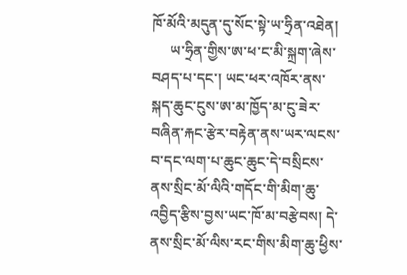ཁོ་མོའི་མདུན་དུ་སོང་སྟེ་ཡ་ཧྲིན་འཐེན།
     ཡ་ཧྲིན་གྱིས་ཨ་ཕ་ང་མི་སྐྲག་ཞེས་བཤད་པ་དང་། ཡང་ཕར་འཁོར་ནས་སྐད་ཆུང་ངུས་ཨ་མ་ཁྱོད་མ་ངུ་ཟེར་བཞིན་རྐང་རྩེར་བརྟེན་ནས་ཡར་ལངས་བ་དང་ལག་པ་ཆུང་ཆུང་དེ་བསྲིངས་ནས་སྲིང་མོ་ལིའི་གདོང་གི་མིག་ཆུ་འབྱིད་རྩིས་བྱས་ཡང་ཁོ་མ་བརྩེབས། དེ་ནས་སྲིང་མོ་ལིས་རང་གིས་མིག་ཆུ་ཕྱིས་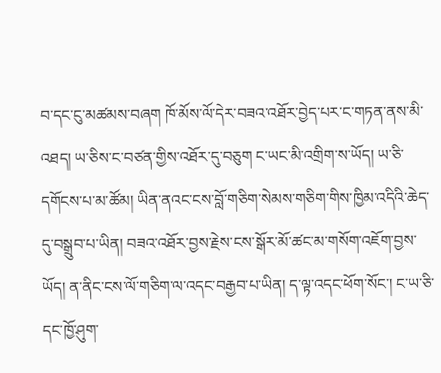བ་དང་ངུ་མཚམས་བཞག ཁོ་མོས་ལོ་དེར་བཟའ་འཐོར་བྱེད་པར་ང་གཏན་ནས་མི་འཐད། ཡ་ཅིས་ང་བཙན་གྱིས་འཐོར་དུ་བཅུག ང་ཡང་མི་འགྲིག་ས་ཡོད། ཡ་ཅི་དགོངས་པ་མ་ཚོམ། ཡིན་ནའང་ངས་བློ་གཅིག་སེམས་གཅིག་གིས་ཁྱིམ་འདིའི་ཆེད་དུ་བསྒྲུབ་པ་ཡིན། བཟའ་འཐོར་བྱས་རྗེས་ངས་སྒོར་མོ་ཚང་མ་གསོག་འཇོག་བྱས་ཡོད། ན་ནིང་ངས་ལོ་གཅིག་ལ་འདང་བརྒྱབ་པ་ཡིན། ད་ལྟ་འདང་ཕོག་སོང་། ང་ཡ་ཅི་དང་ཁྱོ་ཤུག་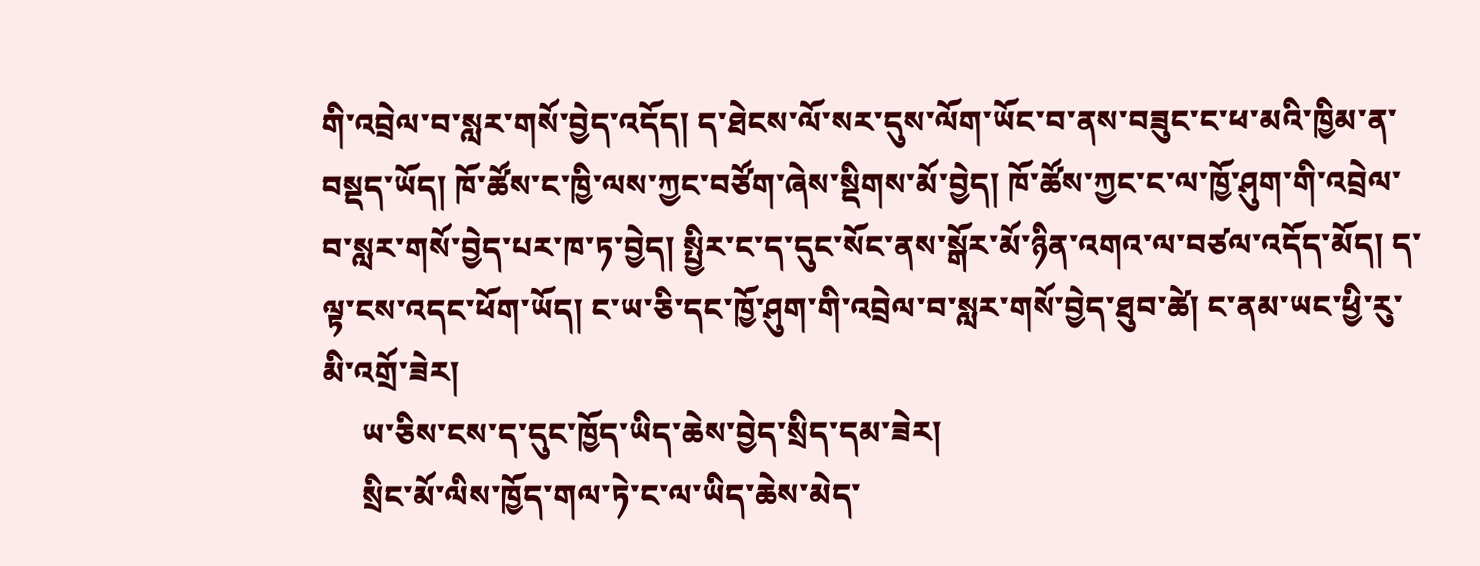གི་འབྲེལ་བ་སླར་གསོ་བྱེད་འདོད། ད་ཐེངས་ལོ་སར་དུས་ལོག་ཡོང་བ་ནས་བཟུང་ང་ཕ་མའི་ཁྱིམ་ན་བསྡད་ཡོད། ཁོ་ཚོས་ང་ཁྱི་ལས་ཀྱང་བཙོག་ཞེས་སྡིགས་མོ་བྱེད། ཁོ་ཚོས་ཀྱང་ང་ལ་ཁྱོ་ཤུག་གི་འབྲེལ་བ་སླར་གསོ་བྱེད་པར་ཁ་ཏ་བྱེད། སྤྱིར་ང་ད་དུང་སོང་ནས་སྒོར་མོ་ཉིན་འགའ་ལ་བཙལ་འདོད་མོད། ད་ལྟ་ངས་འདང་ཕོག་ཡོད། ང་ཡ་ཅི་དང་ཁྱོ་ཤུག་གི་འབྲེལ་བ་སླར་གསོ་བྱེད་ཐུབ་ཚེ། ང་ནམ་ཡང་ཕྱི་རུ་མི་འགྲོ་ཟེར།
     ཡ་ཅིས་ངས་ད་དུང་ཁྱོད་ཡིད་ཆེས་བྱེད་སྲིད་དམ་ཟེར།
     སྲིང་མོ་ལིས་ཁྱོད་གལ་ཏེ་ང་ལ་ཡིད་ཆེས་མེད་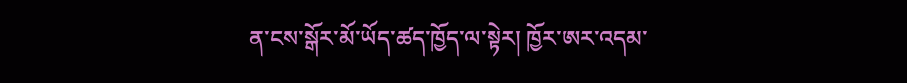ན་ངས་སྒོར་མོ་ཡོད་ཚད་ཁྱོད་ལ་སྟེར། ཁྱོར་ཨར་འདམ་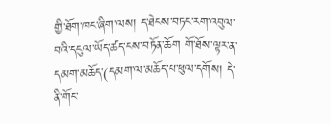གྱི་ཐོག་ཁང་ཞིག་ལས། ད་ཐེངས་བཏང་རག་འབུལ་བའི་དངུལ་ཡོད་ཚད་ངས་བཏོན་ཆོག གོ་ཐོས་ལྟར་ན་དམག་མཆོད་(དམག་ལ་མཆོད་པ་ཕུལ་དགོས། དེ་ནི་གོང་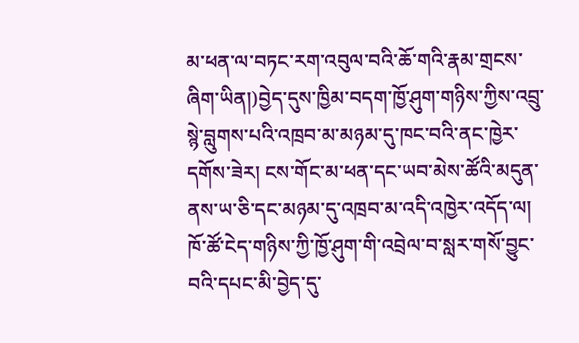མ་ཕན་ལ་བཏང་རག་འབུལ་བའི་ཆོ་གའི་རྣམ་གྲངས་ཞིག་ཡིན།)བྱེད་དུས་ཁྱིམ་བདག་ཁྱོ་ཤུག་གཉིས་ཀྱིས་འབྲུ་སྙེ་བླུགས་པའི་འཁྲབ་མ་མཉམ་དུ་ཁང་བའི་ནང་ཁྱེར་དགོས་ཟེར། ངས་གོང་མ་ཕན་དང་ཡབ་མེས་ཚོའི་མདུན་ནས་ཡ་ཅི་དང་མཉམ་དུ་འཁྲབ་མ་འདི་འཁྱེར་འདོད་ལ། ཁོ་ཚོ་ངེད་གཉིས་ཀྱི་ཁྱོ་ཤུག་གི་འབྲེལ་བ་སླར་གསོ་བྱུང་བའི་དཔང་མི་བྱེད་དུ་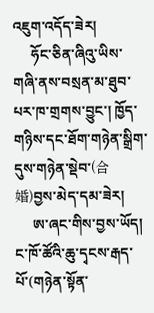འཇུག་འདོད་ཟེར།
     ཧོང་ཅིན་ཞིའུ་ཡིས་གཞི་ནས་བསྲན་མ་ཐུབ་པར་ཁ་གྲགས་བྱུང་། ཁྱོད་གཉིས་དང་ཐོག་གཉེན་སྒྲིག་དུས་གཉེན་སྡེབ་(合婚)བྱས་མེད་དམ་ཟེར།
     ཨ་ཞང་གིས་བྱས་ཡོད། ང་ཁོ་ཚོའི་ཆུ་དྭངས་རྒད་པོ་(གཉེན་སྟོན་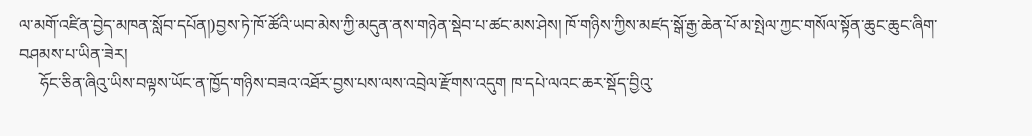ལ་མགོ་འཛིན་བྱེད་མཁན་སློབ་དཔོན།)བྱས་ཏེ་ཁོ་ཚོའི་ཡབ་མེས་ཀྱི་མདུན་ནས་གཉེན་སྡེབ་པ་ཚང་མས་ཤེས། ཁོ་གཉིས་ཀྱིས་མཛད་སྒོ་རྒྱ་ཆེན་པོ་མ་སྤེལ་ཀྱང་གསོལ་སྟོན་ཆུང་ཆུང་ཞིག་བཤམས་པ་ཡིན་ཟེར།
     ཧོང་ཅིན་ཞིའུ་ཡིས་བལྟས་ཡོང་ན་ཁྱོད་གཉིས་བཟའ་འཐོར་བྱས་པས་ལས་འབྲེལ་རྫོགས་འདུག ཁ་དཔེ་ལའང་ཆར་སྡོད་བྱིའུ་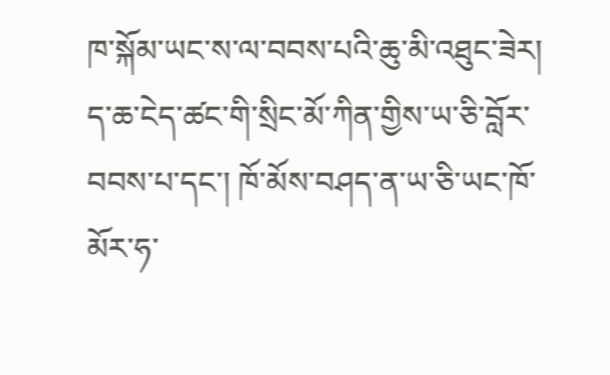ཁ་སྐོམ་ཡང་ས་ལ་བབས་པའི་ཆུ་མི་འཐུང་ཟེར། ད་ཆ་ངེད་ཚང་གི་སྲིང་མོ་ཀིན་གྱིས་ཡ་ཅི་བློར་བབས་པ་དང་། ཁོ་མོས་བཤད་ན་ཡ་ཅི་ཡང་ཁོ་མོར་ཧ་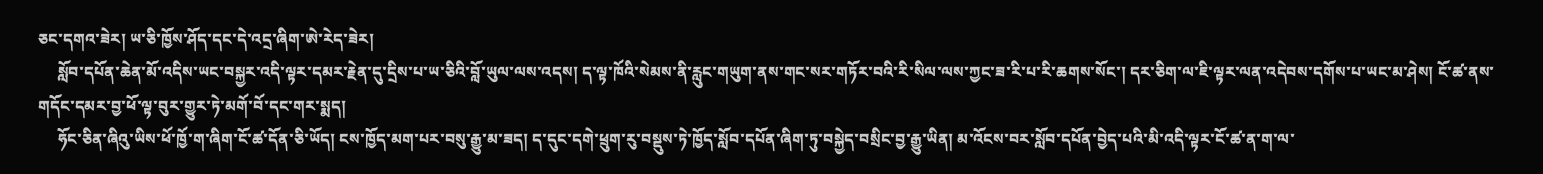ཅང་དགའ་ཟེར། ཡ་ཅི་ཁྱོས་ཤོད་དང་དེ་འདྲ་ཞིག་ཨེ་རེད་ཟེར།
     སློབ་དཔོན་ཆེན་མོ་འདིས་ཡང་བསྐྱར་འདི་ལྟར་དམར་རྗེན་དུ་དྲིས་པ་ཡ་ཅིའི་བློ་ཡུལ་ལས་འདས། ད་ལྟ་ཁོའི་སེམས་ནི་རླུང་གཡུག་ནས་གང་སར་གཏོར་བའི་རི་སིལ་ལས་ཀྱང་ཟ་རི་པ་རི་ཆགས་སོང་། དར་ཅིག་ལ་ཇི་ལྟར་ལན་འདེབས་དགོས་པ་ཡང་མ་ཤེས། ངོ་ཚ་ནས་གདོང་དམར་བྱ་ཕོ་ལྟ་བུར་གྱུར་ཏེ་མགོ་བོ་དང་གར་སྨད།
     ཧོང་ཅིན་ཞིའུ་ཡིས་ཕོ་ཁྱོ་ག་ཞིག་ངོ་ཚ་དོན་ཅི་ཡོད། ངས་ཁྱོད་མག་པར་བསུ་རྒྱུ་མ་ཟད། ད་དུང་དགེ་ཕྲུག་རུ་བསྡུས་ཏེ་ཁྱོད་སློབ་དཔོན་ཞིག་ཏུ་བསྐྱེད་བསྲིང་བྱ་རྒྱུ་ཡིན། མ་འོངས་བར་སློབ་དཔོན་བྱེད་པའི་མི་འདི་ལྟར་ངོ་ཚ་ན་ག་ལ་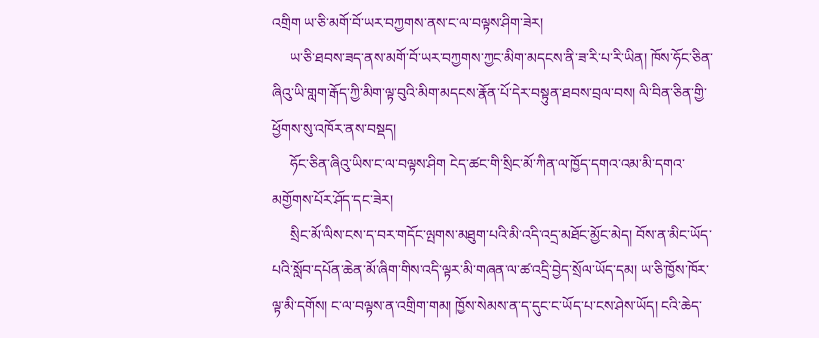འགྲིག ཡ་ཅི་མགོ་བོ་ཡར་བཀྱགས་ནས་ང་ལ་བལྟས་ཤིག་ཟེར།
     ཡ་ཅི་ཐབས་ཟད་ནས་མགོ་བོ་ཡར་བཀྱགས་ཀྱང་མིག་མདངས་ནི་ཟ་རི་པ་རི་ཡིན། ཁོས་ཧོང་ཅིན་ཞིའུ་ཡི་གླག་རྒོད་ཀྱི་མིག་ལྟ་བུའི་མིག་མདངས་རྣོན་པོ་དེར་བསྟུན་ཐབས་བྲལ་བས། ལི་བིན་ཅིན་གྱི་ཕྱོགས་སུ་འཁོར་ནས་བསྡད།
     ཧོང་ཅིན་ཞིའུ་ཡིས་ང་ལ་བལྟས་ཤིག ངེད་ཚང་གི་སྲིང་མོ་ཀིན་ལ་ཁྱོད་དགའ་འམ་མི་དགའ་མགྱོགས་པོར་ཤོད་དང་ཟེར།
     སྲིང་མོ་ལིས་ངས་ད་བར་གདོང་ལྤགས་མཐུག་པའི་མི་འདི་འདྲ་མཐོང་མྱོང་མེད། བོས་ན་མིང་ཡོད་པའི་སློབ་དཔོན་ཆེན་མོ་ཞིག་གིས་འདི་ལྟར་མི་གཞན་ལ་ཚ་འདྲི་བྱེད་སྲོལ་ཡོད་དམ། ཡ་ཅི་ཁྱོས་ཁོར་ལྟ་མི་དགོས། ང་ལ་བལྟས་ན་འགྲིག་གམ། ཁྱོས་སེམས་ན་ད་དུང་ང་ཡོད་པ་ངས་ཤེས་ཡོད། ངའི་ཆེད་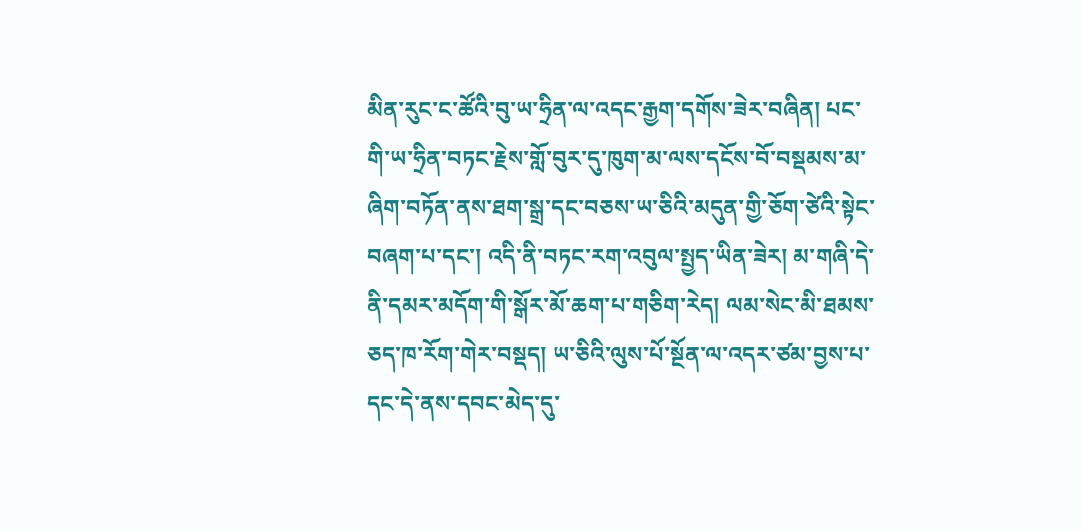མིན་རུང་ང་ཚོའི་བུ་ཡ་ཧྲིན་ལ་འདང་རྒྱག་དགོས་ཟེར་བཞིན། པང་གི་ཡ་ཧྲིན་བཏང་རྗེས་གློ་བུར་དུ་ཁུག་མ་ལས་དངོས་བོ་བསྡམས་མ་ཞིག་བཏོན་ནས་ཐག་སྒྲ་དང་བཅས་ཡ་ཅིའི་མདུན་གྱི་ཅོག་ཙེའི་སྟེང་བཞག་པ་དང་། འདི་ནི་བཏང་རག་འབུལ་སྤྱད་ཡིན་ཟེར། མ་གཞི་དེ་ནི་དམར་མདོག་གི་སྒོར་མོ་ཆག་པ་གཅིག་རེད། ལམ་སེང་མི་ཐམས་ཅད་ཁ་རོག་གེར་བསྡད། ཡ་ཅིའི་ལུས་པོ་སྔོན་ལ་འདར་ཙམ་བྱས་པ་དང་དེ་ནས་དབང་མེད་དུ་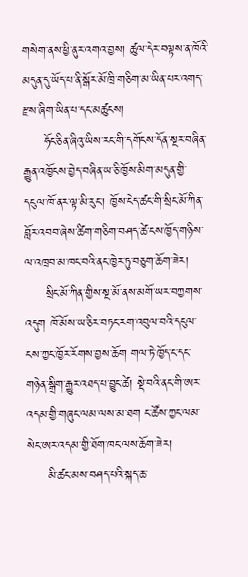གསེག་ནས་ཕྱི་ནུར་འགའ་བྱས། ཚུལ་དེར་བལྟས་ན་ཁོའི་མདུན་དུ་ཡོད་པ་ནི་སྒོར་མོ་ཁྲི་གཅིག་མ་ཡིན་པར་འགད་རྫས་ཞིག་ཡིན་པ་དང་མཚུངས།
     ཧོང་ཅིན་ཞིའུ་ཡིས་རང་གི་དགོངས་དོན་སྔར་བཞིན་རྒྱུན་འཁྱོངས་བྱེད་བཞིན་ཡ་ཅི་ཁྱོས་མིག་མདུན་གྱི་དངུལ་ཁོ་ནར་ལྟ་མི་རུང་། ཁྱོས་ངེད་ཚང་གི་སྲིང་མོ་ཀིན་བློར་འབབ་ཞེས་ཚིག་གཅིག་བཤད་ཚེ་ངས་ཁྱོད་གཉིས་ལ་འཁྲབ་མ་ཁང་བའི་ནང་ཁྱེར་ཏུ་བཅུག་ཆོག་ཟེར།
     སྲིང་མོ་ཀིན་གྱིས་སྔ་མོ་ནས་མགོ་ཡར་བཀྱགས་འདུག ཁོ་མོས་ཡ་ཅིར་བཏང་རག་འབུལ་བའི་དངུལ་ངས་ཀྱང་ཁྱོར་རོགས་བྱས་ཆོག གལ་ཏེ་ཁྱོད་ང་དང་གཉེན་སྒྲིག་རྒྱུར་འཐད་པ་བྱུང་ཚེ། སྡེ་བའི་ནང་གི་ཨར་འདམ་གྱི་གཞུང་ལམ་ལས་མ་ཐག ང་ཚོས་ཀྱང་ལམ་སེང་ཨར་འདམ་གྱི་ཐོག་ཁང་ལས་ཆོག་ཟེར།
     མི་ཚང་མས་བཤད་པའི་སྐད་ཆ་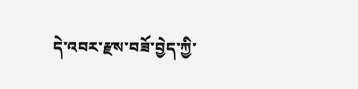དེ་འབར་རྫས་བཟོ་བྱེད་ཀྱི་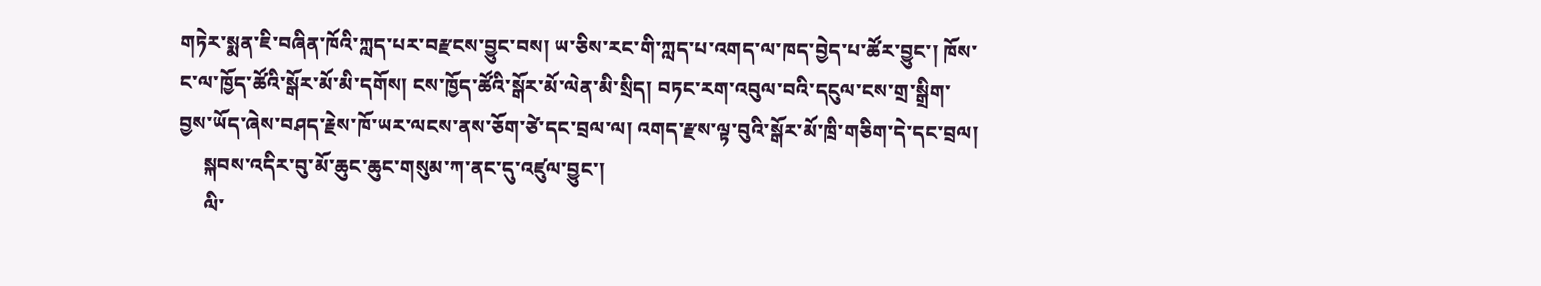གཏེར་སྨན་ཇི་བཞིན་ཁོའི་ཀླད་པར་བརྫངས་བྱུང་བས། ཡ་ཅིས་རང་གི་ཀླད་པ་འགད་ལ་ཁད་བྱེད་པ་ཚོར་བྱུང་། ཁོས་ང་ལ་ཁྱོད་ཚོའི་སྒོར་མོ་མི་དགོས། ངས་ཁྱོད་ཚོའི་སྒོར་མོ་ལེན་མི་སྲིད། བཏང་རག་འབུལ་བའི་དངུལ་ངས་གྲ་སྒྲིག་བྱས་ཡོད་ཞེས་བཤད་རྗེས་ཁོ་ཡར་ལངས་ནས་ཅོག་ཙེ་དང་བྲལ་ལ། འགད་རྫས་ལྟ་བུའི་སྒོར་མོ་ཁྲི་གཅིག་དེ་དང་བྲལ།
     སྐབས་འདིར་བུ་མོ་ཆུང་ཆུང་གསུམ་ཀ་ནང་དུ་འཛུལ་བྱུང་།
     ལི་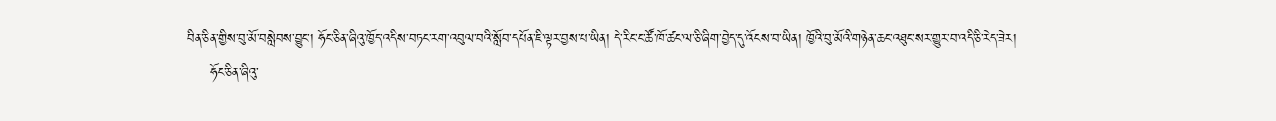བིན་ཅིན་གྱིས་བུ་མོ་བསླེབས་བྱུང་། ཧོང་ཅིན་ཞིའུ་ཁྱོད་འདིས་བཏང་རག་འབུལ་བའི་སློབ་དཔོན་ཇི་ལྟར་བྱས་པ་ཡིན། དེ་རིང་ང་ཚོ་ཁོ་ཚང་ལ་ཅི་ཞིག་བྱེད་དུ་འོངས་བ་ཡིན། ཁྱོའི་བུ་མོའི་གཉེན་ཆང་འཐུང་སར་གྱུར་བ་འདི་ཅི་རེད་ཟེར།
     ཧོང་ཅིན་ཞིའུ་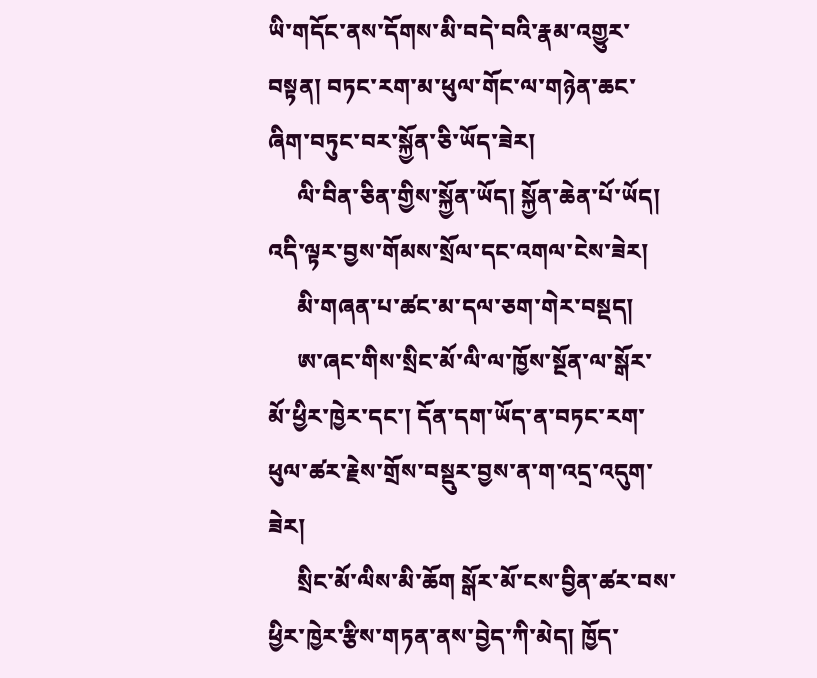ཡི་གདོང་ནས་དོགས་མི་བདེ་བའི་རྣམ་འགྱུར་བསྟན། བཏང་རག་མ་ཕུལ་གོང་ལ་གཉེན་ཆང་ཞིག་བཏུང་བར་སྐྱོན་ཅི་ཡོད་ཟེར།
     ལི་བིན་ཅིན་གྱིས་སྐྱོན་ཡོད། སྐྱོན་ཆེན་པོ་ཡོད། འདི་ལྟར་བྱས་གོམས་སྲོལ་དང་འགལ་ངེས་ཟེར།
     མི་གཞན་པ་ཚང་མ་དལ་ཅག་གེར་བསྡད།
     ཨ་ཞང་གིས་སྲིང་མོ་ལི་ལ་ཁྱོས་སྔོན་ལ་སྒོར་མོ་ཕྱིར་ཁྱེར་དང་། དོན་དག་ཡོད་ན་བཏང་རག་ཕུལ་ཚར་རྗེས་གྲོས་བསྡུར་བྱས་ན་ག་འདྲ་འདུག་ཟེར།
     སྲིང་མོ་ལིས་མི་ཆོག སྒོར་མོ་ངས་བྱིན་ཚར་བས་ཕྱིར་ཁྱེར་རྩིས་གཏན་ནས་བྱེད་ཀི་མེད། ཁྱོད་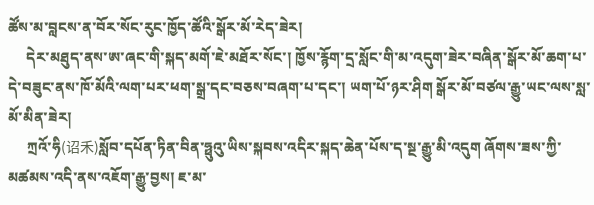ཚོས་མ་བླངས་ན་བོར་སོང་རུང་ཁྱོད་ཚོའི་སྒོར་མོ་རེད་ཟེར།
     དེར་མཐུད་ནས་ཨ་ཞང་གི་སྐད་མགོ་ཇེ་མཐོར་སོང་། ཁྱོས་རྙོག་དྲ་སློང་གི་མ་འདུག་ཟེར་བཞིན་སྒོར་མོ་ཆག་པ་དེ་བཟུང་ནས་ཁོ་མོའི་ལག་པར་ཕག་སྒྲ་དང་བཅས་བཞག་པ་དང་། ཡག་པོ་ཉར་ཤིག སྒོར་མོ་བཙལ་རྒྱུ་ཡང་ལས་སླ་མོ་མིན་ཟེར།
     ཀྲའོ་ཧི(诏禾)སློབ་དཔོན་ཏིན་བིན་ཧྥུའུ་ཡིས་སྐབས་འདིར་སྐད་ཆེན་པོས་ད་སྔ་རྒྱུ་མི་འདུག ཞོགས་ཟས་ཀྱི་མཚམས་འདི་ནས་འཇོག་རྒྱུ་བྱས། ཇ་མ་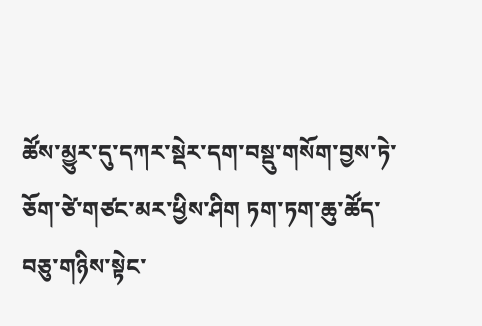ཚོས་མྱུར་དུ་དཀར་སྡེར་དག་བསྡུ་གསོག་བྱས་ཏེ་ཅོག་ཙེ་གཙང་མར་ཕྱིས་ཤིག ཏག་ཏག་ཆུ་ཚོད་བཅུ་གཉིས་སྟེང་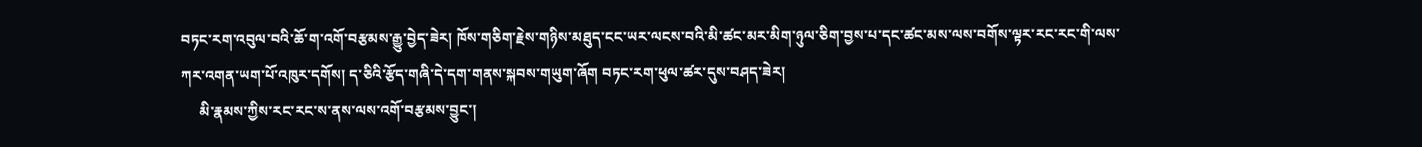བཏང་རག་འབུལ་བའི་ཆོ་ག་འགོ་བརྩམས་རྒྱུ་བྱེད་ཟེར། ཁོས་གཅིག་རྗེས་གཉིས་མཐུད་ངང་ཡར་ལངས་བའི་མི་ཚང་མར་མིག་ཉུལ་ཅིག་བྱས་པ་དང་ཚང་མས་ལས་བགོས་ལྟར་རང་རང་གི་ལས་ཀར་འགན་ཡག་པོ་འཁུར་དགོས། ད་ཅིའི་རྩོད་གཞི་དེ་དག་གནས་སྐབས་གཡུག་ཞོག བཏང་རག་ཕུལ་ཚར་དུས་བཤད་ཟེར།
     མི་རྣམས་ཀྱིས་རང་རང་ས་ནས་ལས་འགོ་བརྩམས་བྱུང་།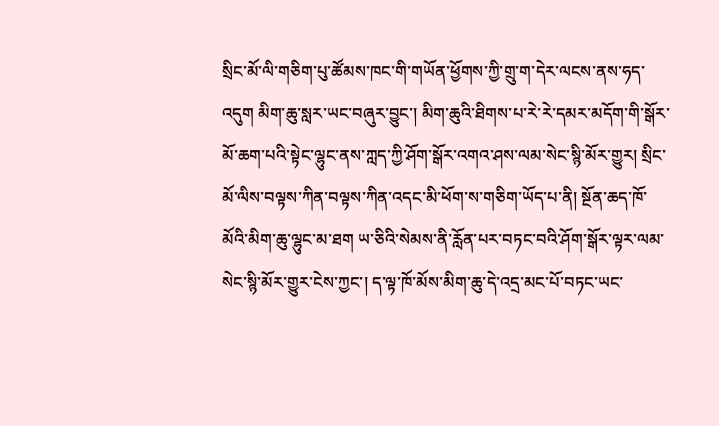སྲིང་མོ་ལི་གཅིག་པུ་ཚོམས་ཁང་གི་གཡོན་ཕྱོགས་ཀྱི་གྲུ་ག་དེར་ལངས་ནས་ཧད་འདུག མིག་ཆུ་སླར་ཡང་བཞུར་བྱུང་། མིག་ཆུའི་ཐིགས་པ་རེ་རེ་དམར་མདོག་གི་སྒོར་མོ་ཆག་པའི་སྟེང་ལྷུང་ནས་ཀླད་ཀྱི་ཤོག་སྒོར་འགའ་ཤས་ལམ་སེང་སྙི་མོར་གྱུར། སྲིང་མོ་ལིས་བལྟས་ཀིན་བལྟས་ཀིན་འདང་མི་ཕོག་ས་གཅིག་ཡོད་པ་ནི། སྔོན་ཆད་ཁོ་མོའི་མིག་ཆུ་ལྷུང་མ་ཐག ཡ་ཅིའི་སེམས་ནི་རློན་པར་བཏང་བའི་ཤོག་སྒོར་ལྟར་ལམ་སེང་སྙི་མོར་གྱུར་ངེས་ཀྱང་། ད་ལྟ་ཁོ་མོས་མིག་ཆུ་དེ་འདྲ་མང་པོ་བཏང་ཡང་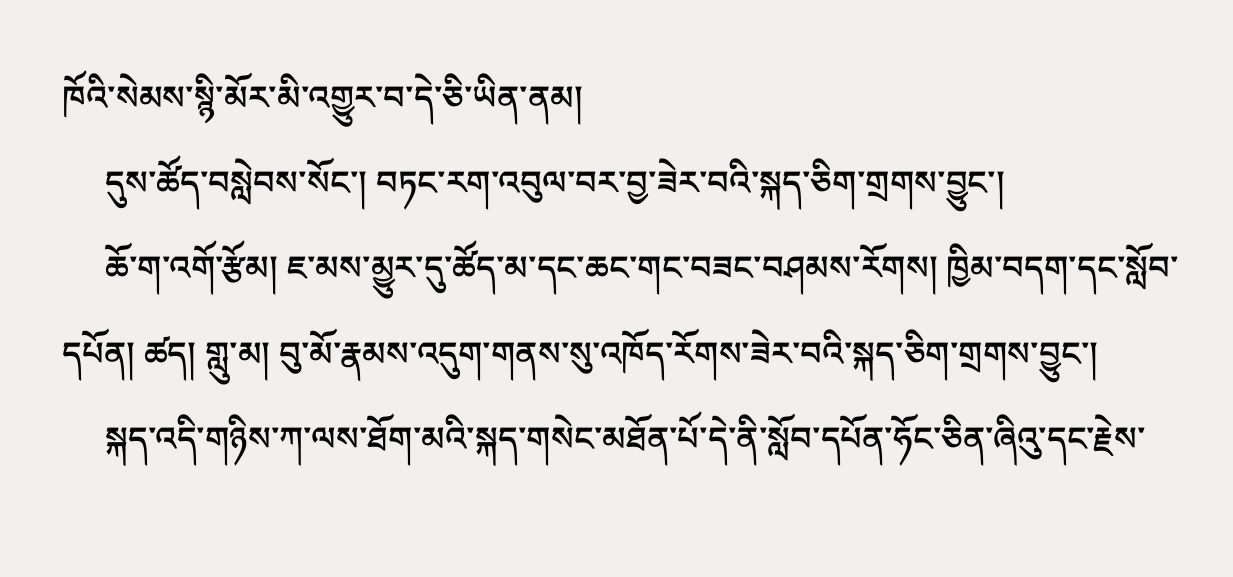ཁོའི་སེམས་སྙི་མོར་མི་འགྱུར་བ་དེ་ཅི་ཡིན་ནམ།
     དུས་ཚོད་བསླེབས་སོང་། བཏང་རག་འབུལ་བར་བྱ་ཟེར་བའི་སྐད་ཅིག་གྲགས་བྱུང་།
     ཆོ་ག་འགོ་རྩོམ། ཇ་མས་མྱུར་དུ་ཚོད་མ་དང་ཆང་གང་བཟང་བཤམས་རོགས། ཁྱིམ་བདག་དང་སློབ་དཔོན། ཚད། གླུ་མ། བུ་མོ་རྣམས་འདུག་གནས་སུ་འཁོད་རོགས་ཟེར་བའི་སྐད་ཅིག་གྲགས་བྱུང་།
     སྐད་འདི་གཉིས་ཀ་ལས་ཐོག་མའི་སྐད་གསེང་མཐོན་པོ་དེ་ནི་སློབ་དཔོན་ཧོང་ཅིན་ཞིའུ་དང་རྗེས་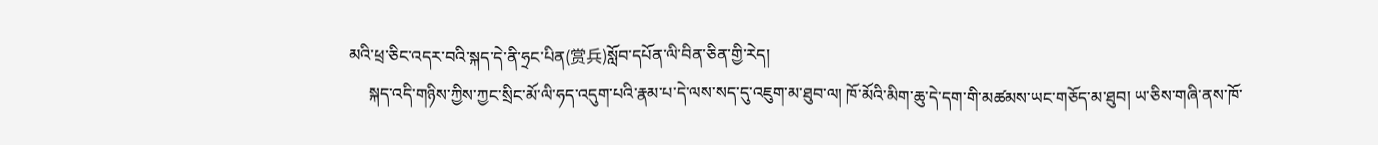མའི་ཕྲ་ཅིང་འདར་བའི་སྐད་དེ་ནི་ཧྲང་པིན(赏兵)སློབ་དཔོན་ལི་བིན་ཅིན་གྱི་རེད།
     སྐད་འདི་གཉིས་ཀྱིས་ཀྱང་སྲིང་མོ་ལི་ཧད་འདུག་པའི་རྣམ་པ་དེ་ལས་སད་དུ་འཇུག་མ་ཐུབ་ལ། ཁོ་མོའི་མིག་ཆུ་དེ་དག་གི་མཚམས་ཡང་གཅོད་མ་ཐུབ། ཡ་ཅིས་གཞི་ནས་ཁོ་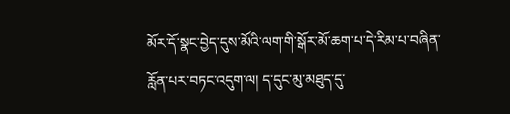མོར་དོ་སྣང་བྱེད་དུས་མོའི་ལག་གི་སྒོར་མོ་ཆག་པ་དེ་རིམ་པ་བཞིན་རློན་པར་བཏང་འདུག་ལ། ད་དུང་མུ་མཐུད་དུ་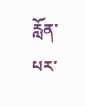རློན་པར་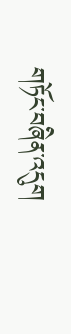གཏོང་བཞིན་འདུག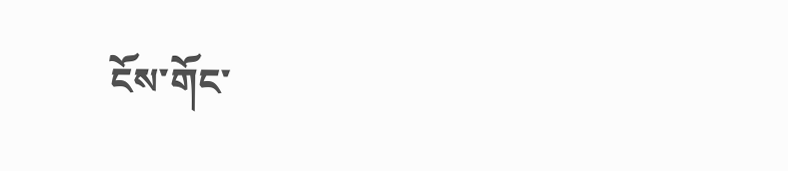ངོས་གོང་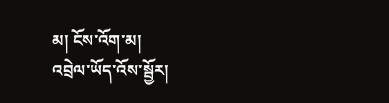མ། ངོས་འོག་མ།
འབྲེལ་ཡོད་འོས་སྦྱོར།